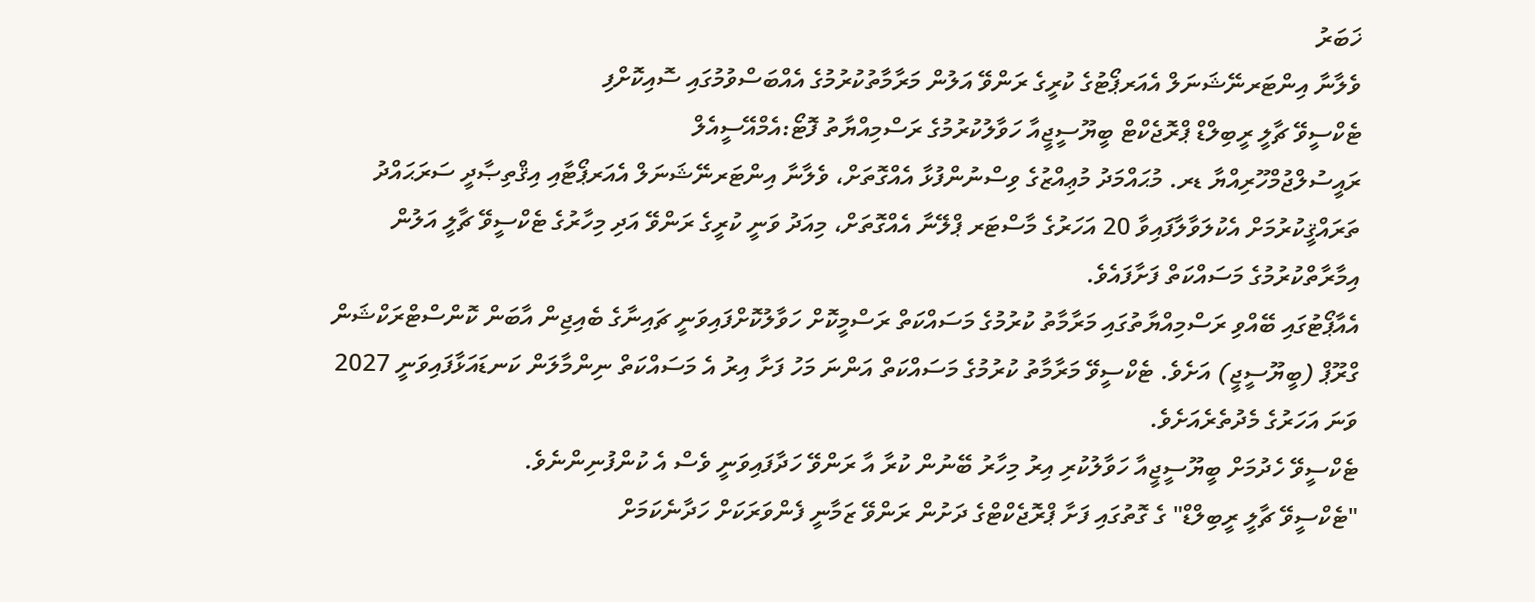ޚަބަރު
ވެލާނާ އިންޓަރނޭޝަނަލް އެއަރޕޯޓުގެ ކުރީގެ ރަންވޭ އަލުން މަރާމާތުކުރުމުގެ އެއްބަސްވުމުގައި ސޮއިކޮށްފި
ޓެކްސީވޭ ޗާލީ ރީބިލްޑް ޕްރޮޖެކްޓް ބީޔޫސީޖީއާ ހަވާލުކުރުމުގެ ރަސްމިއްޔާތު ފޮޓޯ:އެމްއޭސީއެލް
ރައީސުލްޖުމްހޫރިއްޔާ ޑރ. މުޙައްމަދު މުޢިއްޒުގެ ވިސްނުންފުޅާ އެއްގޮތަށް، ވެލާނާ އިންޓަރނޭޝަނަލް އެއަރޕޯޓާއި އިޤްތިޞާދީ ސަރަޙައްދު ތަރައްޤީކުރުމަށް އެކުލަވާލާފައިވާ 20 އަހަރުގެ މާސްޓަރ ޕްލޭނާ އެއްގޮތަށް، މިއަދު ވަނީ ކުރީގެ ރަންވޭ އަދި މިހާރުގެ ޓެކްސީވޭ ޗާލީ އަލުން އިމާރާތްކުރުމުގެ މަސައްކަތް ފަށާފައެވެ.
އެއާޕޯޓުގައި ބޭއްވި ރަސްމިއްޔާތުގައި މަރާމާތު ކުރުމުގެ މަސައްކަތް ރަސްމީކޮށް ހަވާލުކޮށްފައިވަނީ ޗައިނާގެ ބެއިޖިން އާބަން ކޮންސްޓްރަކްޝަން ގްރޫޕް (ބީޔޫސީޖީ) އަށެވެ. ޓެކްސީވޭ މަރާމާތު ކުރުމުގެ މަސައްކަތް އަންނަ މަހު ފަށާ އިރު އެ މަސައްކަތް ނިންމާލަން ކަނޑައަޅާފައިވަނީ 2027 ވަނަ އަހަރުގެ މެދުތެރެއަށެވެ.
ޓެކްސީވޭ ހެދުމަށް ބީޔޫސީޖީއާ ހަވާލުކުރި އިރު މިހާރު ބޭނުން ކުރާ އާ ރަންވޭ ހަދާފައިވަނީ ވެސް އެ ކުންފުނިންނެވެ.
"ޓެކްސީވޭ ޗާލީ ރީބިލްޑް" ގެ ގޮތުގައި ފަށާ ޕްރޮޖެކްޓްގެ ދަށުން ރަންވޭ ޒަމާނީ ފެންވަރަކަށް ހަދާނެކަމަށް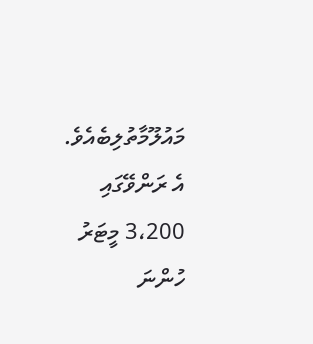މައުލޫމާތުލިބެއެވެ. އެ ރަންވޭގައި 3،200 މީޓަރު ހުންނަ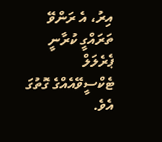އިރު، އެ ރަންވޭ ތަރައްގީ ކުރާނީ ޕެރެލަލް ޓެކްސީވޭއެއްގެ ގޮތުގަ އެވެ.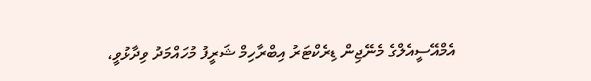އެމްއޭސީއެލްގެ މެނޭޖިން ޑިރެކްޓަރު އިބްރާހިމް ޝަރީފު މުހައްމަދު ވިދާޅުވީ،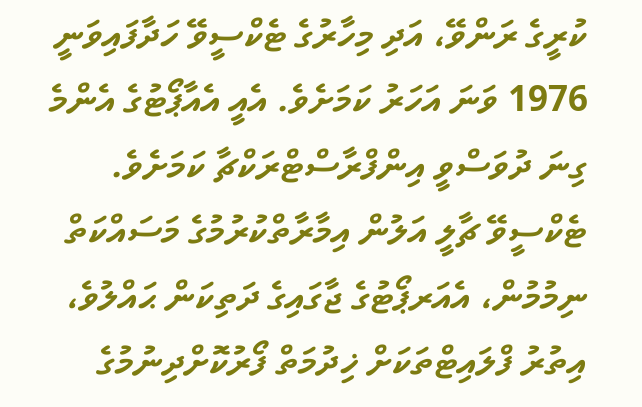ކުރީގެ ރަންވޭ، އަދި މިހާރުގެ ޓެކްސީވޭ ހަދާފައިވަނީ 1976 ވަނަ އަހަރު ކަމަށެވެ. އެއީ އެއާޕޯޓުގެ އެންމެ ގިނަ ދުވަސްވީ އިންފްރާސްޓްރަކްޗާ ކަމަށެވެ.
ޓެކްސީވޭ ޗާލީ އަލުން އިމާރާތްކުރުމުގެ މަސައްކަތް ނިމުމުން، އެއަރޕޯޓުގެ ޖާގައިގެ ދަތިކަން ޙައްލުވެ، އިތުރު ފްލައިޓްތަކަށް ޚިދުމަތް ފޯރުކޮށްދިނުމުގެ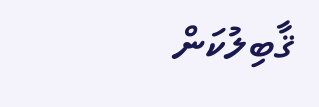ޤާބިލުކަން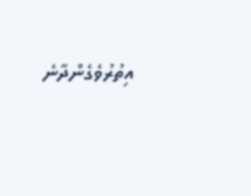އިތުރުވެގެންދާނެ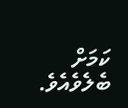ކަމަށް ބެލެވެއެވެ.